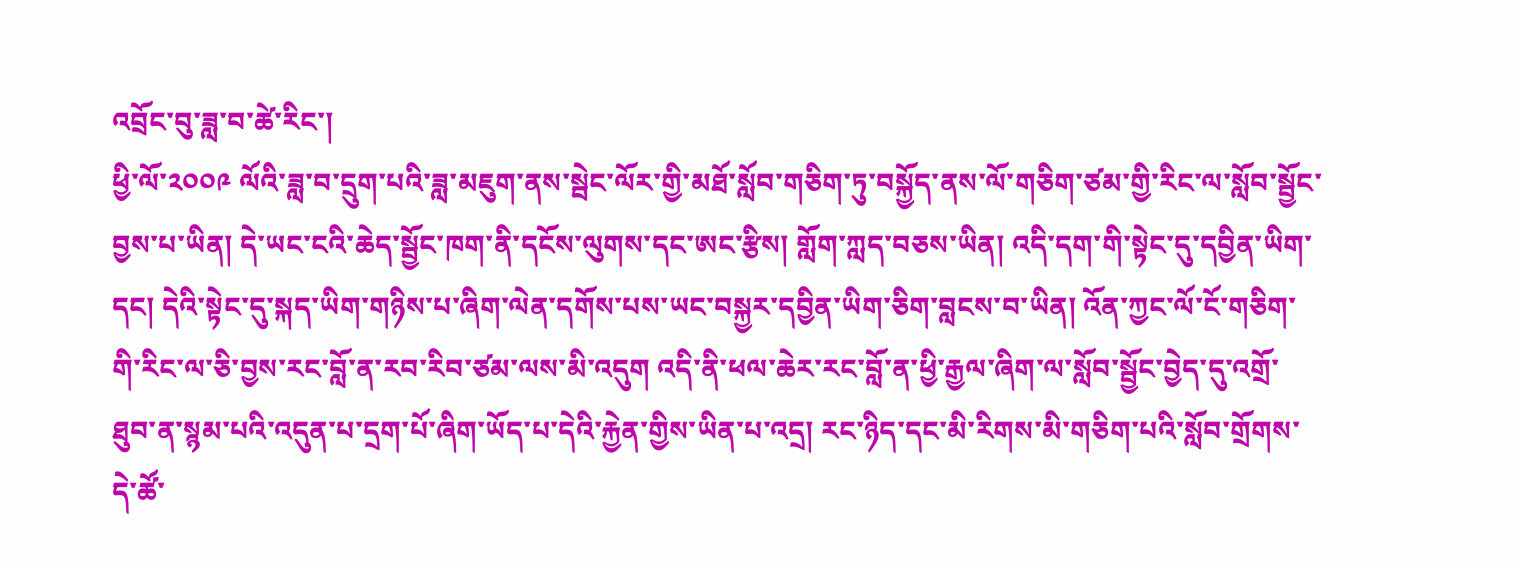འབྲོང་བུ་ཟླ་བ་ཚེ་རིང་།
ཕྱི་ལོ་༢༠༠༩ ལོའི་ཟླ་བ་དྲུག་པའི་ཟླ་མཇུག་ནས་སྦེང་ལོར་གྱི་མཐོ་སློབ་གཅིག་ཏུ་བསྐྱོད་ནས་ལོ་གཅིག་ཙམ་གྱི་རིང་ལ་སློབ་སྦྱོང་བྱས་པ་ཡིན། དེ་ཡང་ངའི་ཆེད་སྦྱོང་ཁག་ནི་དངོས་ལུགས་དང་ཨང་རྩིས། གློག་ཀླད་བཅས་ཡིན། འདི་དག་གི་སྟེང་དུ་དབྱིན་ཡིག་དང། དེའི་སྟེང་དུ་སྐད་ཡིག་གཉིས་པ་ཞིག་ལེན་དགོས་པས་ཡང་བསྐྱར་དབྱིན་ཡིག་ཅིག་བླངས་བ་ཡིན། འོན་ཀྱང་ལོ་ངོ་གཅིག་གི་རིང་ལ་ཅི་བྱས་རང་བློ་ན་རབ་རིབ་ཙམ་ལས་མི་འདུག འདི་ནི་ཕལ་ཆེར་རང་བློ་ན་ཕྱི་རྒྱལ་ཞིག་ལ་སློབ་སྦྱོང་བྱེད་དུ་འགྲོ་ཐུབ་ན་སྙམ་པའི་འདུན་པ་དྲག་པོ་ཞིག་ཡོད་པ་དེའི་རྐྱེན་གྱིས་ཡིན་པ་འདྲ། རང་ཉིད་དང་མི་རིགས་མི་གཅིག་པའི་སློབ་གྲོགས་དེ་ཚོ་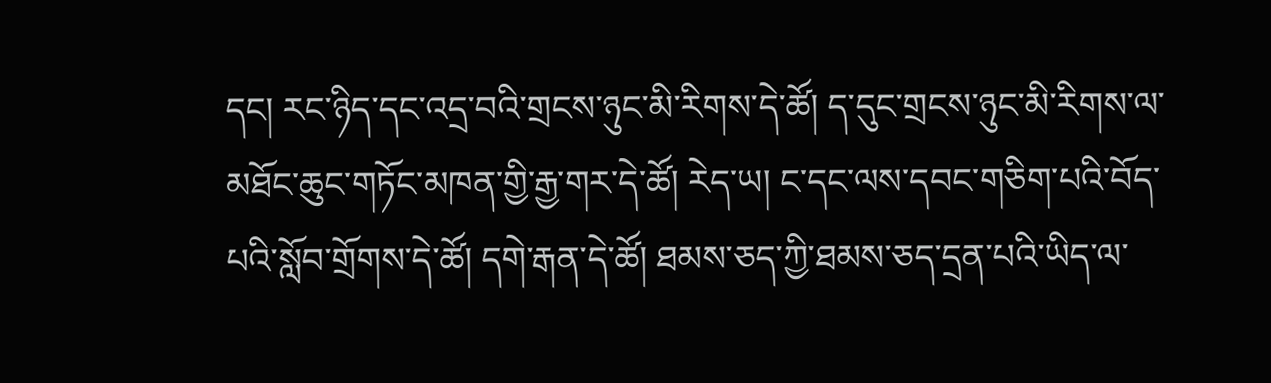དང། རང་ཉིད་དང་འདྲ་བའི་གྲངས་ཉུང་མི་རིགས་དེ་ཚོ། ད་དུང་གྲངས་ཉུང་མི་རིགས་ལ་མཐོང་ཆུང་གཏོང་མཁན་གྱི་རྒྱ་གར་དེ་ཚོ། རེད་ཡ། ང་དང་ལས་དབང་གཅིག་པའི་བོད་པའི་སློབ་གྲོགས་དེ་ཚོ། དགེ་རྒན་དེ་ཚོ། ཐམས་ཅད་ཀྱི་ཐམས་ཅད་དྲན་པའི་ཡིད་ལ་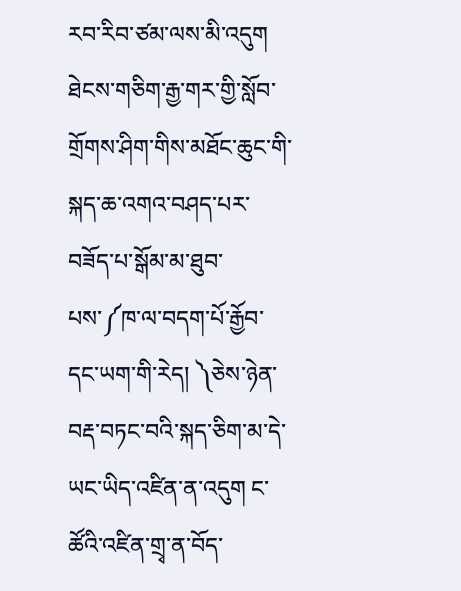རབ་རིབ་ཙམ་ལས་མི་འདུག ཐེངས་གཅིག་རྒྱ་གར་གྱི་སློབ་གྲོགས་ཤིག་གིས་མཐོང་ཆུང་གི་སྐད་ཆ་འགའ་བཤད་པར་བཟོད་པ་སྒོམ་མ་ཐུབ་པས་༼ཁ་ལ་བདག་པོ་རྒྱོབ་དང་ཡག་གི་རེད། ༽ཅེས་ཉེན་བརྡ་བཏང་བའི་སྐད་ཅིག་མ་དེ་ཡང་ཡིད་འཛིན་ན་འདུག ང་ཚོའི་འཛིན་གྲྭ་ན་བོད་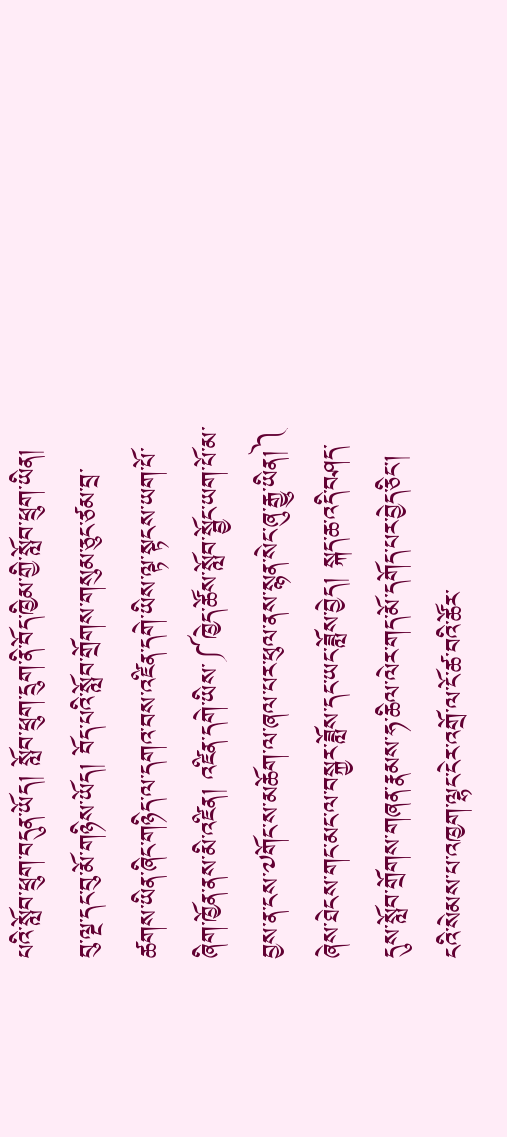པའི་སློབ་ཕྲུག་བདུན་ཡོད། སློབ་ཕྲུག་དྲུག་ནི་བོད་ཁྱིམ་གྱི་སློབ་ཕྲུག་ཡིན། བུ་ལྔ་དང་བུ་མོ་གཉིས་ཡོད། བོད་པའི་སློབ་གྲོགས་གསུམ་ཅུང་ཙམ་བྲ་ཚགས་ཡིན་ཞིང་གཉིད་ལ་དགའ་བས་འཛིན་དགེ་ཡིས་ལྟ་སྟངས་ཡག་པོ་ཞིག་ཁྱོན་ནས་མི་འཛིན། འཛིན་དགེ་ཡིས་༼ཁྱེད་ཚོས་སློབ་སྦྱོང་ཡག་པོ་མ་བྱས་ན་ངས་༧གོང་ས་མཆོག་ལ་ཞལ་པར་ཕུལ་ནས་སྙན་སེང་ཞུ་རྒྱུ་ཡིན།༽ ཞེས་ཐེངས་གང་མང་ལ་བསྐྱར་ཟློས་དང་ཡང་ཟློས་བྱེད། སྐད་ཆ་འདི་བཤད་དུས་སློབ་གྲོགས་གཞན་རྣམས་ཧ་ཆིལ་ལེར་གད་མོ་དགོད་པར་བྱེད་ཅིང། ངའི་སེམས་པ་འཁྱག་ལྷང་ངེར་འགྲོ་ལ་ངོ་ཚ་བའི་ཚོར་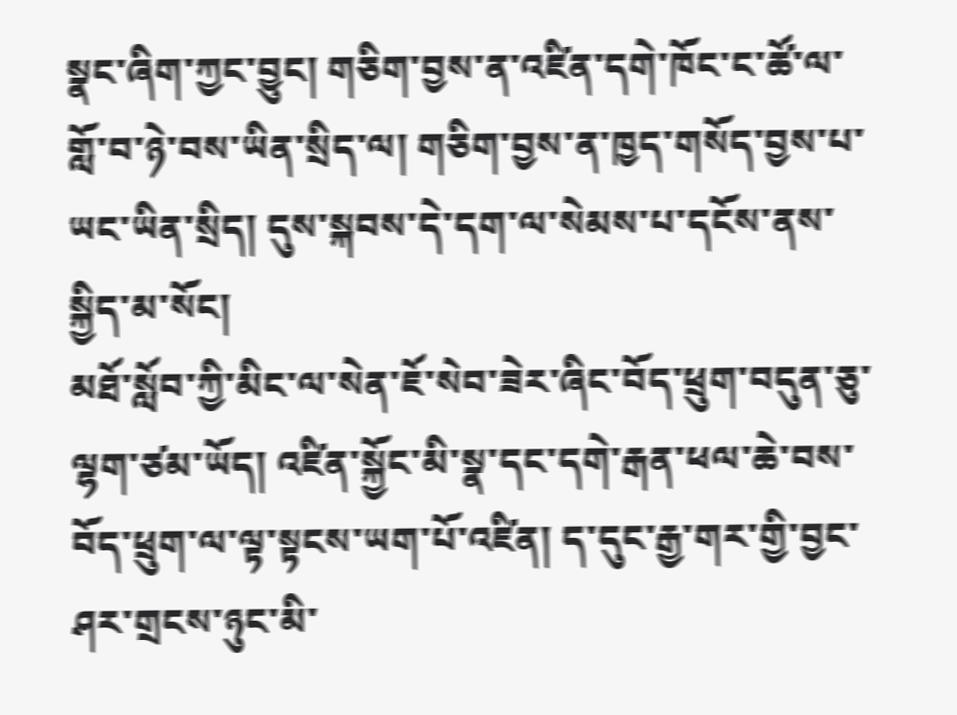སྣང་ཞིག་ཀྱང་བྱུང། གཅིག་བྱས་ན་འཛིན་དགེ་ཁོང་ང་ཚོ་ལ་གློ་བ་ཉེ་བས་ཡིན་སྲིད་ལ། གཅིག་བྱས་ན་ཁྱད་གསོད་བྱས་པ་ཡང་ཡིན་སྲིད། དུས་སྐབས་དེ་དག་ལ་སེམས་པ་དངོས་ནས་སྐྱིད་མ་སོང།
མཐོ་སློབ་ཀྱི་མིང་ལ་སེན་ཇོ་སེབ་ཟེར་ཞིང་བོད་ཕྲུག་བདུན་ཅུ་ལྷག་ཙམ་ཡོད། འཛིན་སྐྱོང་མི་སྣ་དང་དགེ་རྒན་ཕལ་ཆེ་བས་བོད་ཕྲུག་ལ་ལྟ་སྟངས་ཡག་པོ་འཛིན། ད་དུང་རྒྱ་གར་གྱི་བྱང་ཤར་གྲངས་ཉུང་མི་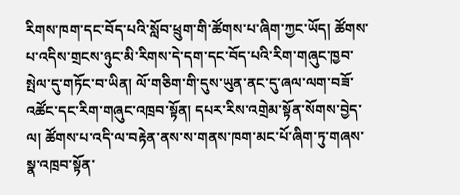རིགས་ཁག་དང་བོད་པའི་སློབ་ཕྲུག་གི་ཚོགས་པ་ཞིག་ཀྱང་ཡོད། ཚོགས་པ་འདིས་གྲངས་ཉུང་མི་རིགས་དེ་དག་དང་བོད་པའི་རིག་གཞུང་ཁྱབ་སྤེལ་དུ་གཏོང་བ་ཡིན། ལོ་གཅིག་གི་དུས་ཡུན་ནང་དུ་ཞལ་ལག་བཟོ་འཚོང་དང་རིག་གཞུང་འཁྲབ་སྟོན། དཔར་རིས་འགྲེམ་སྟོན་སོགས་བྱེད་ལ། ཚོགས་པ་འདི་ལ་བརྟེན་ནས་ས་གནས་ཁག་མང་པོ་ཞིག་ཏུ་གཞས་སྣ་འཁྲབ་སྟོན་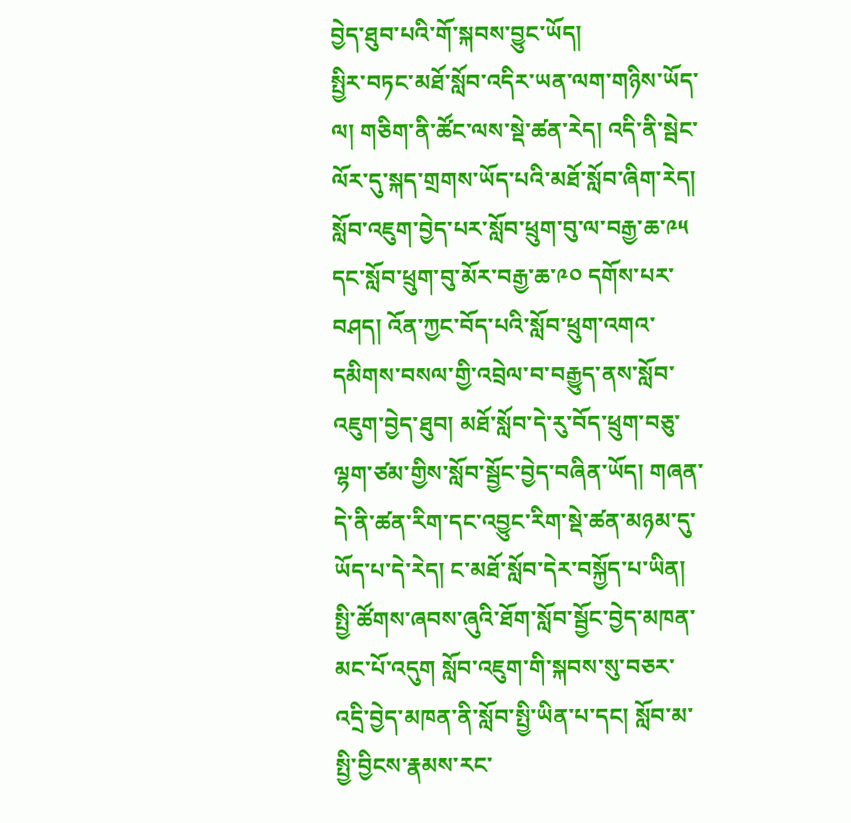བྱེད་ཐུབ་པའི་གོ་སྐབས་བྱུང་ཡོད།
སྤྱིར་བཏང་མཐོ་སློབ་འདིར་ཡན་ལག་གཉིས་ཡོད་ལ། གཅིག་ནི་ཚོང་ལས་སྡེ་ཚན་རེད། འདི་ནི་སྦེང་ལོར་དུ་སྐད་གྲགས་ཡོད་པའི་མཐོ་སློབ་ཞིག་རེད། སློབ་འཇུག་བྱེད་པར་སློབ་ཕྲུག་བུ་ལ་བརྒྱ་ཆ་༩༥ དང་སློབ་ཕྲུག་བུ་མོར་བརྒྱ་ཆ་༩༠ དགོས་པར་བཤད། འོན་ཀྱང་བོད་པའི་སློབ་ཕྲུག་འགའ་དམིགས་བསལ་གྱི་འབྲེལ་བ་བརྒྱུད་ནས་སློབ་འཇུག་བྱེད་ཐུབ། མཐོ་སློབ་དེ་རུ་བོད་ཕྲུག་བཅུ་ལྷག་ཙམ་གྱིས་སློབ་སྦྱོང་བྱེད་བཞིན་ཡོད། གཞན་དེ་ནི་ཚན་རིག་དང་འབྱུང་རིག་སྡེ་ཚན་མཉམ་དུ་ཡོད་པ་དེ་རེད། ང་མཐོ་སློབ་དེར་བསྐྱོད་པ་ཡིན། སྤྱི་ཚོགས་ཞབས་ཞུའི་ཐོག་སློབ་སྦྱོང་བྱེད་མཁན་མང་པོ་འདུག སློབ་འཇུག་གི་སྐབས་སུ་བཅར་འདྲི་བྱེད་མཁན་ནི་སློབ་སྤྱི་ཡིན་པ་དང། སློབ་མ་སྤྱི་བྱིངས་རྣམས་རང་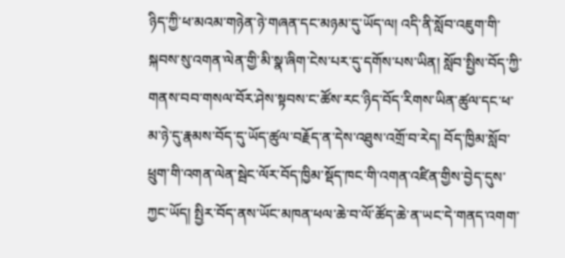ཉིད་ཀྱི་ཕ་མའམ་གཉེན་ཉེ་གཞན་དང་མཉམ་དུ་ཡོད་ལ། འདི་ནི་སློབ་འཇུག་གི་སྐབས་སུ་འགན་ལེན་གྱི་མི་སྣ་ཞིག་ངེས་པར་དུ་དགོས་པས་ཡིན། སློབ་སྤྱིས་བོད་ཀྱི་གནས་བབ་གསལ་བོར་ཤེས་སྟབས་ང་ཚོས་རང་ཉིད་བོད་རིགས་ཡིན་ཚུལ་དང་ཕ་མ་ཉེ་དུ་རྣམས་བོད་དུ་ཡོད་ཚུལ་བརྗོད་ན་དེས་འཐུས་འགྲོ་བ་རེད། བོད་ཁྱིམ་སློབ་ཕྲུག་གི་འགན་ལེན་སྦེང་ལོར་བོད་ཁྱིམ་སྡོད་ཁང་གི་འགན་འཛིན་གྱིས་བྱེད་དུས་ཀྱང་ཡོད། སྤྱིར་བོད་ནས་ཡོང་མཁན་ཕལ་ཆེ་བ་ལོ་ཚོད་ཆེ་ན་ཡང་དེ་གནད་འགག་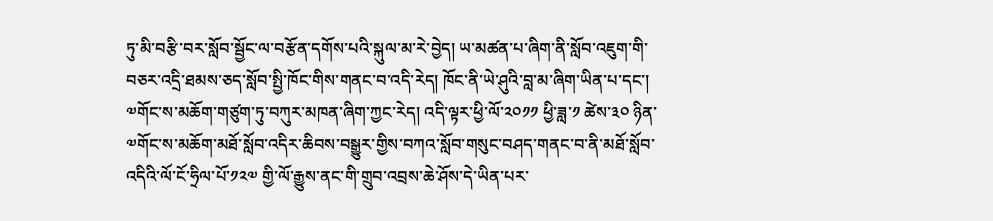ཏུ་མི་བརྩི་བར་སློབ་སྦྱོང་ལ་བརྩོན་དགོས་པའི་སྐུལ་མ་རེ་བྱེད། ཡ་མཚན་པ་ཞིག་ནི་སློབ་འཇུག་གི་བཅར་འདྲི་ཐམས་ཅད་སློབ་སྤྱི་ཁོང་གིས་གནང་བ་འདི་རེད། ཁོང་ནི་ཡེ་ཤུའི་བླ་མ་ཞིག་ཡིན་པ་དང་། ༧གོང་ས་མཆོག་གཙུག་ཏུ་བཀུར་མཁན་ཞིག་ཀྱང་རེད། འདི་ལྟར་ཕྱི་ལོ་༢༠༡༡ ཕྱི་ཟླ་༡ ཚེས་༣༠ ཉིན་༧གོང་ས་མཆོག་མཐོ་སློབ་འདིར་ཆིབས་བསྒྱུར་གྱིས་བཀའ་སློབ་གསུང་བཤད་གནང་བ་ནི་མཐོ་སློབ་འདིའི་ལོ་ངོ་ཧྲིལ་པོ་༡༢༧ གྱི་ལོ་རྒྱུས་ནང་གི་གྲུབ་འབྲས་ཆེ་ཤོས་དེ་ཡིན་པར་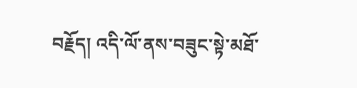བརྗོད། འདི་ལོ་ནས་བཟུང་སྟེ་མཐོ་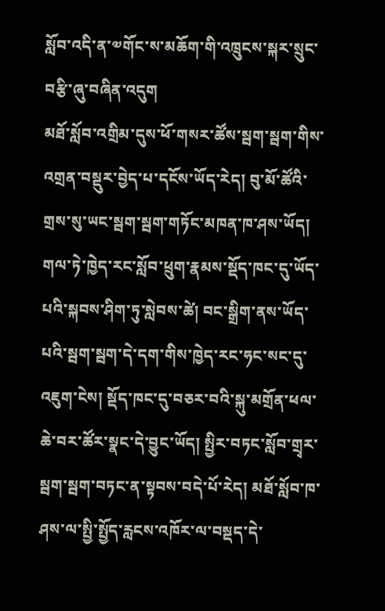སློབ་འདི་ན་༧གོང་ས་མཆོག་གི་འཁྲུངས་སྐར་སྲུང་བརྩི་ཞུ་བཞིན་འདུག
མཐོ་སློབ་འགྲིམ་དུས་ཕོ་གསར་ཚོས་སྦག་སྦག་གིས་འགྲན་བསྡུར་བྱེད་པ་དངོས་ཡོད་རེད། བུ་མོ་ཚོའི་གྲས་སུ་ཡང་སྦག་སྦག་གཏོང་མཁན་ཁ་ཤས་ཡོད། གལ་ཏེ་ཁྱེད་རང་སློབ་ཕྲུག་རྣམས་སྡོད་ཁང་དུ་ཡོད་པའི་སྐབས་ཤིག་ཏུ་སླེབས་ཚེ། བང་སྒྲིག་ནས་ཡོད་པའི་སྦག་སྦག་དེ་དག་གིས་ཁྱེད་རང་ཧང་སང་དུ་འཇུག་ངེས། སྡོད་ཁང་དུ་བཅར་བའི་སྐུ་མགྲོན་ཕལ་ཆེ་བར་ཚོར་སྣང་དེ་བྱུང་ཡོད། སྤྱིར་བཏང་སློབ་གྲྭར་སྦག་སྦག་བཏང་ན་སྟབས་བདེ་པོ་རེད། མཐོ་སློབ་ཁ་ཤས་ལ་སྤྱི་སྤྱོད་རླངས་འཁོར་ལ་བསྡད་དེ་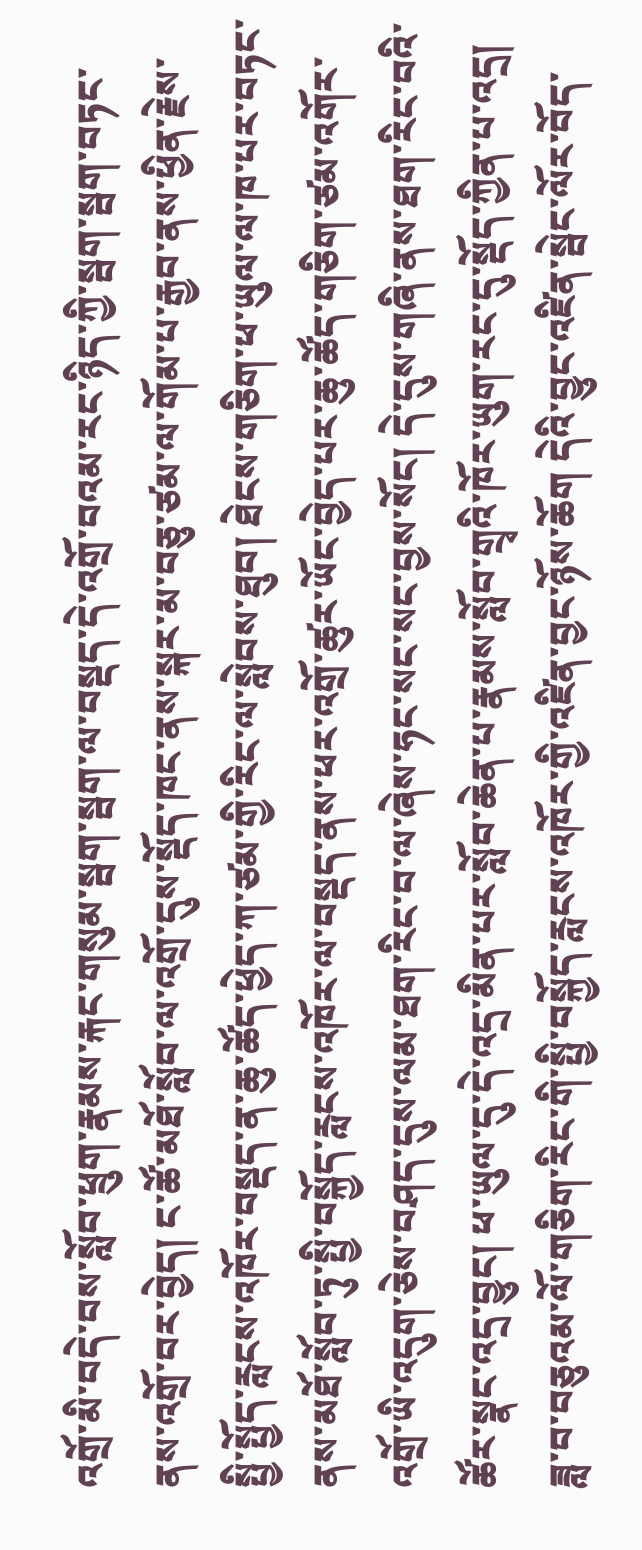འགྲོ་མི་བདེ་བས་སློབ་ཕྲུག་རྣམས་རྐང་གསུམ་སྦག་སྦག་ལ་བསྡད་དེ་འགྲོ་བའམ་རང་ཉིད་ཀྱི་སྦག་སྦག་བཏང་ནས་འགྲོ་བར་བྱེད། ང་ཚོ་མཐོ་སློབ་ལ་འགྲོ་དུས་སྡོད་ཁང་ནས་སྐར་མ་བཅུ་ཙམ་ལ་གོམ་པ་རྒྱབ་ནས་ཕྱིན་རྗེས་སྤྱི་སྤྱོད་རླངས་འཁོར་བསྡད་ན་ཆུ་ཚོད་ཕྱེད་ཀ་ཙམ་གྱི་རིང་ལ་སླེབས་ཐུབ། ཐེངས་གཅིག་ཕ་ཡུལ་ལ་ཁ་པར་བཏང་ནས་མཐོ་སློབ་ཏུ་སྤྱི་བསྐྱོད་རླངས་འཁོར་ལ་བསྡད་ནས་ཕར་འགྲོ་ཚུར་ཡོང་བྱེད་པར་ཆུ་ཚོད་གཅིག་ཙམ་འགོར་འགྲོ་ཡི་འདུག་ཅེས་བཤད་དུས་ལམ་ཐག་རིང་བ་ལ་ཞེས་ཧང་སང་སང་བྱས་སོང། དེ་དུས་གཞི་ནས་ཐག་རིང་བའི་ཚོར་སྣང་འདྲ་བྱུང། ཕ་ཡུལ་དུ་དེ་འདྲ་མིན་པར་སློབ་ཆེན་པ་རྣམས་སློབ་གྲྭའི་ཁོར་ཡུག་རང་དུ་སྡོད་ཀྱིན་པ་འདྲ། ཟླ་བ་བཅུའམ་ལོ་གཅིག་རིང་གི་སྤྱི་བསྐྱོད་རླངས་འཁོར་གྱི་འཛིན་བྱང་ཉོས་ཆོག དེའི་བྱུང་འཛིན་སྦེང་ལོར་བོད་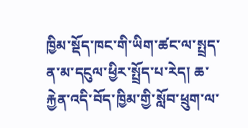ཁྱིམ་སྡོད་ཁང་གི་ཡིག་ཚང་ལ་སྤྲད་ན་མ་དངུལ་ཕྱིར་སྤྲོད་པ་རེད། ཆ་རྐྱེན་འདི་བོད་ཁྱིམ་གྱི་སློབ་ཕྲུག་ལ་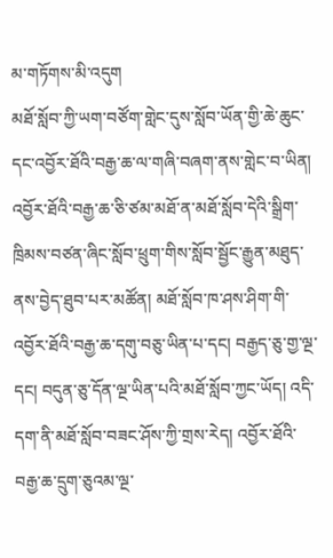མ་གཏོགས་མི་འདུག
མཐོ་སློབ་ཀྱི་ཡག་བཙོག་གླེང་དུས་སློབ་ཡོན་གྱི་ཆེ་ཆུང་དང་འབྱོར་ཐོའི་བརྒྱ་ཆ་ལ་གཞི་བཞག་ནས་གླེང་བ་ཡིན། འབྱོར་ཐོའི་བརྒྱ་ཆ་ཅི་ཙམ་མཐོ་ན་མཐོ་སློབ་དེའི་སྒྲིག་ཁྲིམས་བཙན་ཞིང་སློབ་ཕྲུག་གིས་སློབ་སྦྱོང་རྒྱུན་མཐུད་ནས་བྱེད་ཐུབ་པར་མཚོན། མཐོ་སློབ་ཁ་ཤས་ཤིག་གི་འབྱོར་ཐོའི་བརྒྱ་ཆ་དགུ་བཅུ་ཡིན་པ་དང། བརྒྱད་ཅུ་གྱ་ལྔ་དང། བདུན་ཅུ་དོན་ལྔ་ཡིན་པའི་མཐོ་སློབ་ཀྱང་ཡོད། འདི་དག་ནི་མཐོ་སློབ་བཟང་ཤོས་ཀྱི་གྲས་རེད། འབྱོར་ཐོའི་བརྒྱ་ཆ་དྲུག་ཅུའམ་ལྔ་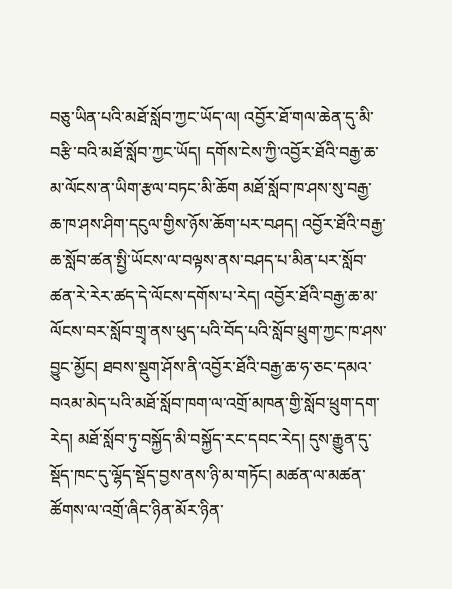བཅུ་ཡིན་པའི་མཐོ་སློབ་ཀྱང་ཡོད་ལ། འབྱོར་ཐོ་གལ་ཆེན་དུ་མི་བརྩི་བའི་མཐོ་སློབ་ཀྱང་ཡོད། དགོས་ངེས་ཀྱི་འབྱོར་ཐོའི་བརྒྱ་ཆ་མ་ལོངས་ན་ཡིག་རྩལ་བཏང་མི་ཆོག མཐོ་སློབ་ཁ་ཤས་སུ་བརྒྱ་ཆ་ཁ་ཤས་ཤིག་དངུལ་གྱིས་ཉོས་ཆོག་པར་བཤད། འབྱོར་ཐོའི་བརྒྱ་ཆ་སློབ་ཚན་སྤྱི་ཡོངས་ལ་བལྟས་ནས་བཤད་པ་མིན་པར་སློབ་ཚན་རེ་རེར་ཚད་དེ་ལོངས་དགོས་པ་རེད། འབྱོར་ཐོའི་བརྒྱ་ཆ་མ་ལོངས་བར་སློབ་གྲྭ་ནས་ཕུད་པའི་བོད་པའི་སློབ་ཕྲུག་ཀྱང་ཁ་ཤས་བྱུང་མྱོང། ཐབས་སྡུག་ཤོས་ནི་འབྱོར་ཐོའི་བརྒྱ་ཆ་ཧ་ཅང་དམའ་བའམ་མེད་པའི་མཐོ་སློབ་ཁག་ལ་འགྲོ་མཁན་གྱི་སློབ་ཕྲུག་དག་རེད། མཐོ་སློབ་ཏུ་བསྐྱོད་མི་བསྐྱོད་རང་དབང་རེད། དུས་རྒྱུན་དུ་སྡོད་ཁང་དུ་ལྷོད་སྡོད་བྱས་ནས་ཉི་མ་གཏོང། མཚན་ལ་མཚན་ཚོགས་ལ་འགྲོ་ཞིང་ཉིན་མོར་ཉིན་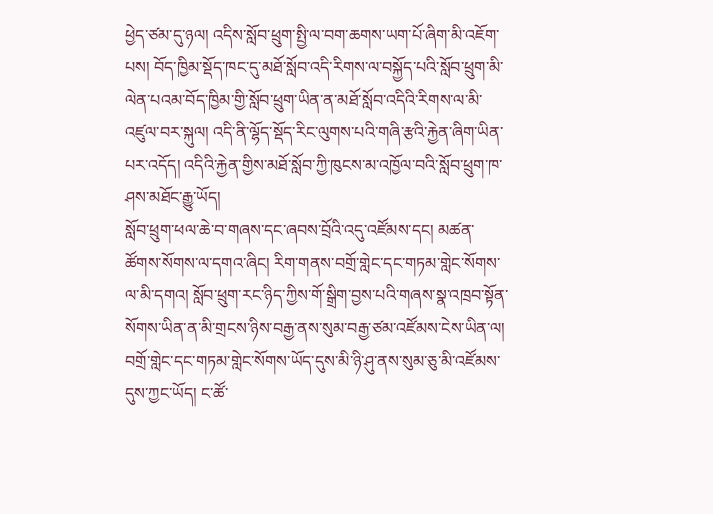ཕྱེད་ཙམ་དུ་ཉལ། འདིས་སློབ་ཕྲུག་སྤྱི་ལ་བག་ཆགས་ཡག་པོ་ཞིག་མི་འཇོག་པས། བོད་ཁྱིམ་སྡོད་ཁང་དུ་མཐོ་སློབ་འདི་རིགས་ལ་བསྐྱོད་པའི་སློབ་ཕྲུག་མི་ལེན་པའམ་བོད་ཁྱིམ་གྱི་སློབ་ཕྲུག་ཡིན་ན་མཐོ་སློབ་འདིའི་རིགས་ལ་མི་འཛུལ་བར་སྐུལ། འདི་ནི་ལྷོད་སྡོད་རིང་ལུགས་པའི་གཞི་རྩའི་རྐྱེན་ཞིག་ཡིན་པར་འདོད། འདིའི་རྐྱེན་གྱིས་མཐོ་སློབ་ཀྱི་ཁུངས་མ་འཁྱོལ་བའི་སློབ་ཕྲུག་ཁ་ཤས་མཐོང་རྒྱུ་ཡོད།
སློབ་ཕྲུག་ཕལ་ཆེ་བ་གཞས་དང་ཞབས་བྲོའི་འདུ་འཛོམས་དང། མཚན་ཚོགས་སོགས་ལ་དགའ་ཞིང། རིག་གནས་བགྲོ་གླེང་དང་གཏམ་གླེང་སོགས་ལ་མི་དགའ། སློབ་ཕྲུག་རང་ཉིད་ཀྱིས་གོ་སྒྲིག་བྱས་པའི་གཞས་སྣ་འཁྲབ་སྟོན་སོགས་ཡིན་ན་མི་གྲངས་ཉིས་བརྒྱ་ནས་སུམ་བརྒྱ་ཙམ་འཛོམས་ངེས་ཡིན་ལ། བགྲོ་གླེང་དང་གཏམ་གླེང་སོགས་ཡོད་དུས་མི་ཉི་ཤུ་ནས་སུམ་ཅུ་མི་འཛོམས་དུས་ཀྱང་ཡོད། ང་ཚོ་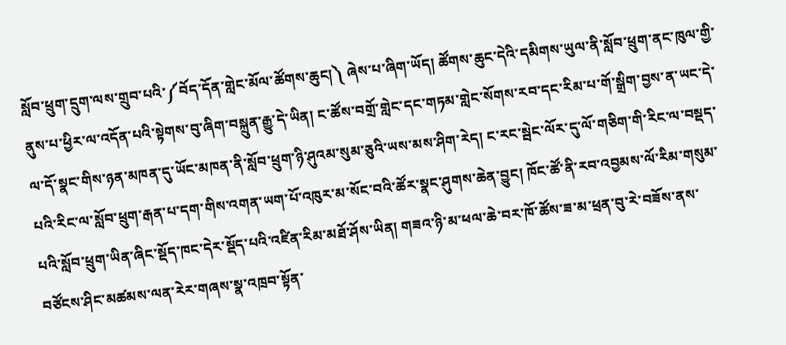སློབ་ཕྲུག་དྲུག་ལས་གྲུབ་པའི་༼བོད་དོན་གླེང་མོལ་ཚོགས་ཆུང།༽ ཞེས་པ་ཞིག་ཡོད། ཚོགས་ཆུང་དེའི་དམིགས་ཡུལ་ནི་སློབ་ཕྲུག་ནང་ཁུལ་གྱི་ནུས་པ་ཕྱིར་ལ་འདོན་པའི་སྟེགས་བུ་ཞིག་བསྐྲུན་རྒྱུ་དེ་ཡིན། ང་ཚོས་བགྲོ་གླེང་དང་གཏམ་གླེང་སོགས་རབ་དང་རིམ་པ་གོ་སྒྲིག་བྱས་ན་ཡང་དེ་ལ་དོ་སྣང་གིས་ཉན་མཁན་དུ་ཡོང་མཁན་ནི་སློབ་ཕྲུག་ཉི་ཤུའམ་སུམ་ཅུའི་ཡས་མས་ཤིག་རེད། ང་རང་སྦེང་ལོར་དུ་ལོ་གཅིག་གི་རིང་ལ་བསྡད་པའི་རིང་ལ་སློབ་ཕྲུག་རྒན་པ་དག་གིས་འགན་ཡག་པོ་འཁུར་མ་སོང་བའི་ཚོར་སྣང་ཤུགས་ཆེན་བྱུང། ཁོང་ཚོ་ནི་རབ་འབྱམས་ལོ་རིམ་གསུམ་པའི་སློབ་ཕྲུག་ཡིན་ཞིང་སྡོད་ཁང་དེར་སྡོད་པའི་འཛིན་རིམ་མཐོ་ཤོས་ཡིན། གཟའ་ཉི་མ་ཕལ་ཆེ་བར་ཁོ་ཚོས་ཟ་མ་ཕྲན་བུ་རེ་བཟོས་ནས་བཙོངས་ཤིང་མཚམས་ལན་རེར་གཞས་སྣ་འཁྲབ་སྟོན་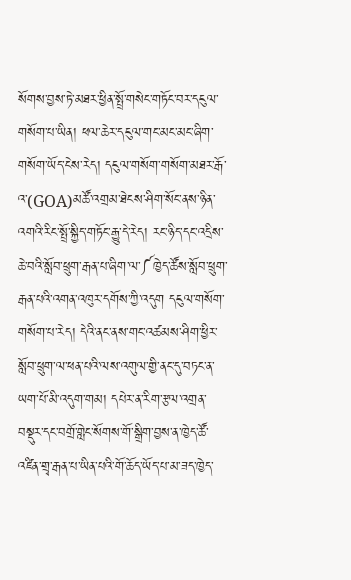སོགས་བྱས་ཏེ་མཐར་ཕྱིན་སྤྲོ་གསེང་གཏོང་བར་དངུལ་གསོག་པ་ཡིན། ཕལ་ཆེར་དངུལ་གང་མང་མང་ཞིག་གསོག་ཡོད་ངེས་རེད། དངུལ་གསོག་གསོག་མཐར་རྒོ་འ་(GOA)མཚོ་འགྲམ་ཐེངས་ཤིག་སོང་ནས་ཉིན་འགའི་རིང་སྤྲོ་སྐྱིད་གཏོང་རྒྱུ་དེ་རེད། རང་ཉིད་དང་འདྲིས་ཆེ་བའི་སློབ་ཕྲུག་རྒན་པ་ཞིག་ལ་༼ཁྱེད་ཚོས་སློབ་ཕྲུག་རྒན་པའི་འགན་འཁུར་དགོས་ཀྱི་འདུག དངུལ་གསོག་གསོག་པ་རེད། དེའི་ནང་ནས་གང་འཚམས་ཤིག་ཕྱིར་སློབ་ཕྲུག་ལ་ཕན་པའི་ལས་འགུལ་གྱི་ནང་དུ་བཏང་ན་ཡག་པོ་མི་འདུག་གམ། དཔེར་ན་རིག་རྩལ་འགྲན་བསྡུར་དང་བགྲོ་གླེང་སོགས་གོ་སྒྲིག་བྱས་ན་ཁྱེད་ཚོ་འཛིན་གྲྭ་རྒན་པ་ཡིན་པའི་གོ་ཆོད་ཡོད་པ་མ་ཟད་ཁྱེད་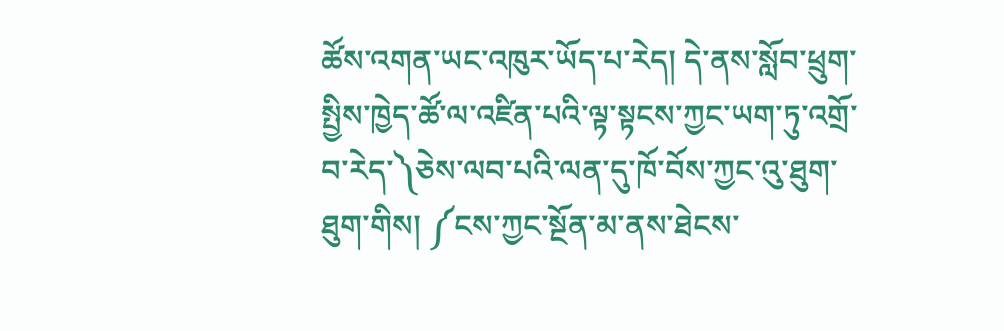ཚོས་འགན་ཡང་འཁུར་ཡོད་པ་རེད། དེ་ནས་སློབ་ཕྲུག་སྤྱིས་ཁྱེད་ཚོ་ལ་འཛིན་པའི་ལྟ་སྟངས་ཀྱང་ཡག་ཏུ་འགྲོ་བ་རེད་༽ཅེས་ལབ་པའི་ལན་དུ་ཁོ་བོས་ཀྱང་འུ་ཐུག་ཐུག་གིས། ༼ངས་ཀྱང་སྔོན་མ་ནས་ཐེངས་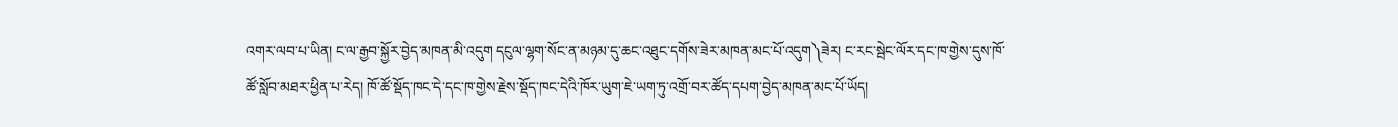འགར་ལབ་པ་ཡིན། ང་ལ་རྒྱབ་སྐྱོར་བྱེད་མཁན་མི་འདུག དངུལ་ལྷག་སོང་ན་མཉམ་དུ་ཆང་འཐུང་དགོས་ཟེར་མཁན་མང་པོ་འདུག༽ཟེར། ང་རང་སྦེང་ལོར་དང་ཁ་གྱེས་དུས་ཁོ་ཚོ་སློབ་མཐར་ཕྱིན་པ་རེད། ཁོ་ཚོ་སྡོད་ཁང་དེ་དང་ཁ་གྱེས་རྗེས་སྡོད་ཁང་དེའི་ཁོར་ཡུག་ཇེ་ཡག་ཏུ་འགྲོ་བར་ཚོད་དཔག་བྱེད་མཁན་མང་པོ་ཡོད།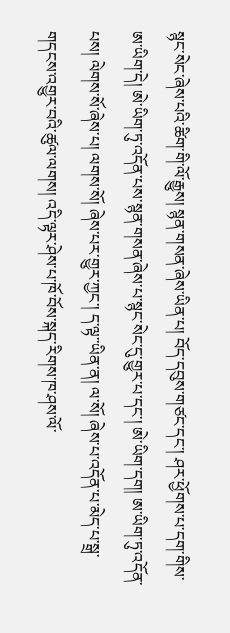སྙང་སེང་ཞེས་པའི་ཚིག་གི་ལོ་རྒྱུས། སྙན་གསན་ཞེས་ཡིན་པ། བོད་དབུས་གཙང་དང་། ཤར་ཕྱོགས་པ་དག་གིས་ཨ་ཡིག་དེ། ཨེ་ཡིག་ཏུ་འདོན་པས་སྙན་གསན་ཞེས་པ་སྙང་སེང་དུ་གྱུར་པ་དང་། ཨེ་ཡིག་དག། ཨ་ཡིག་ཏུ་འདོན་པས། ལེགས་སོ་ཞེས་པ། ལགས་སོ། ཞེས་པར་གྱུར་ཀྱང་། ད་ལྟ་་ཡིན་ན། ལ་སོ། ཞེས་པ་འདོན་པ་མེད་པ་སྒྲ་གདངས་འགྱུར་བའི་ཚུལ་ལགས། འདི་ལྟར་ཤེས་པ་ཁོ་བོས་སྐད་རིགས་ཁ་ཤས་ལོ་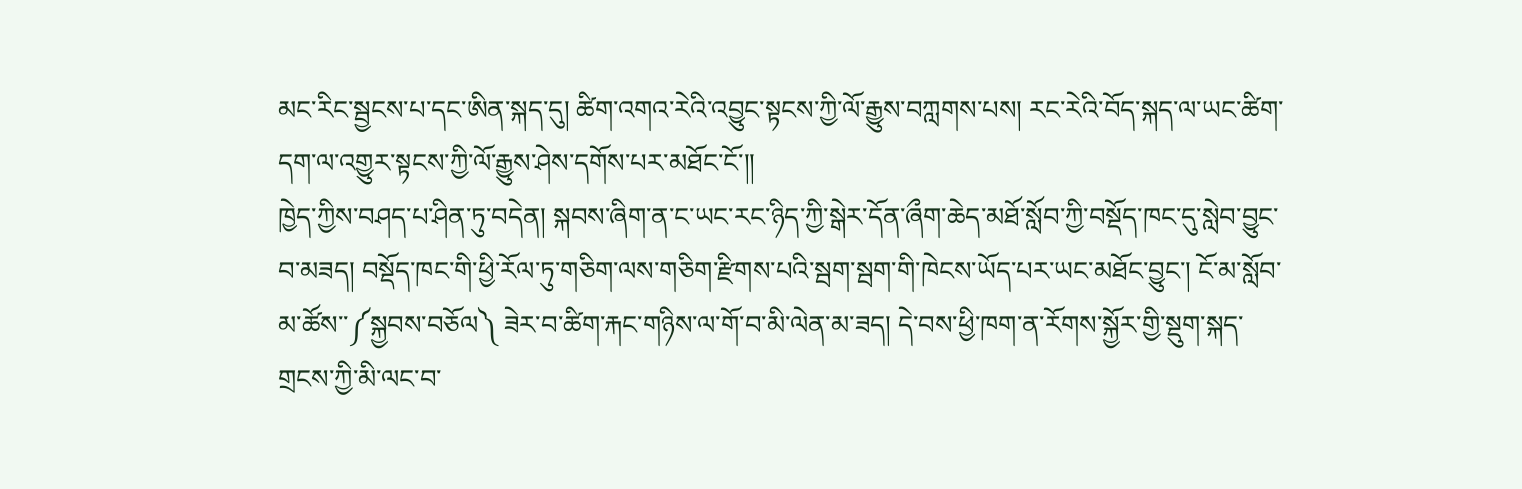མང་རིང་སྦྱངས་པ་དང་ཨིན་སྐད་དུ། ཚིག་འགའ་རེའི་འབྱུང་སྟངས་ཀྱི་ལོ་རྒྱུས་བཀླགས་པས། རང་རེའི་བོད་སྐད་ལ་ཡང་ཚིག་དག་ལ་འགྱུར་སྟངས་ཀྱི་ལོ་རྒྱུས་ཤེས་དགོས་པར་མཐོང་ངོ་།།
ཁྱེད་ཀྱིས་བཤད་པ་ཤིན་ཏུ་བདེན། སྐབས་ཞིག་ན་ང་ཡང་རང་ཉིད་ཀྱི་སྒེར་དོན་ཞྀག་ཆེད་མཐོ་སློབ་ཀྱི་བསྡོད་ཁང་དུ་སླེབ་བྱུང་བ་མཟད། བསྡོད་ཁང་གི་ཕྱི་རོལ་ཏུ་གཅིག་ལས་གཅིག་རྫིགས་པའི་སྦག་སྦག་གི་ཁེངས་ཡོད་པར་ཡང་མཐོང་བྱུང་། ངོ་མ་སློབ་མ་ཚོས་་༼སྐྱབས་བཅོལ༽ ཟེར་བ་ཚིག་རྐང་གཉིས་ལ་གོ་བ་མི་ལེན་མ་ཟད། དེ་བས་ཕྱི་ཁག་ན་རོགས་སྐྱོར་གྱི་སྡུག་སྐད་གྲངས་ཀྱི་མི་ལང་བ་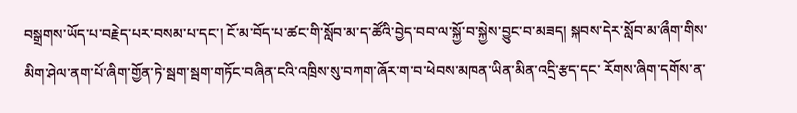བསྒྲགས་ཡོད་པ་བརྗེད་པར་བསམ་པ་དང་། ངོ་མ་བོད་པ་ཚང་གི་སློབ་མ་ད་ཚོའི་བྱེད་བབ་ལ་སྐྱོ་བ་སྐྱེས་བྱུང་བ་མཟད། སྐབས་དེར་སློབ་མ་ཞྀག་གིས་མིག་ཤེལ་ནག་པོ་ཞིག་གྱོན་ཏེ་སྦག་སྦག་གཏོང་བཞིན་ངའི་འཁྲིས་སུ་བཀག་ཞོར་ག་བ་ཕེབས་མཁན་ཡིན་མིན་འདྲི་རྩད་དང་ རོགས་ཞིག་དགོས་ན་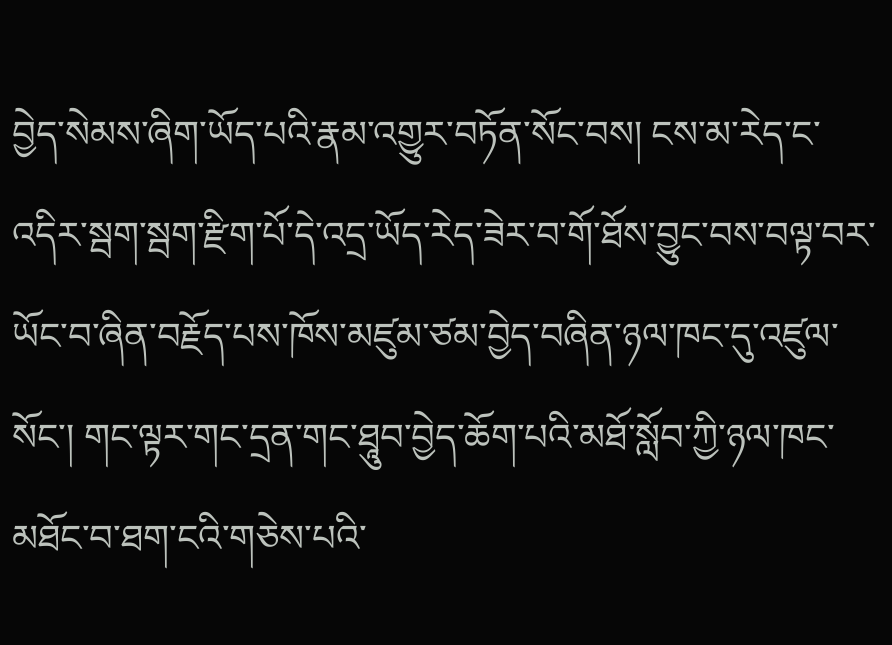བྱེད་སེམས་ཞིག་ཡོད་པའི་རྣམ་འགྱུར་བཏོན་སོང་བས། ངས་མ་རེད་ང་འདིར་སྦག་སྦག་རྫིག་པོ་དེ་འདྲ་ཡོད་རེད་ཟེར་བ་གོ་ཐོས་བྱུང་བས་བལྟ་བར་ཡོང་བ་ཞིན་བརྗོད་པས་ཁོས་མཛུམ་ཙམ་བྱེད་བཞིན་ཉལ་ཁང་དུ་འཛུལ་སོང་། གང་ལྟར་གང་དྲན་གང་ཐཱུབ་བྱེད་ཆོག་པའི་མཐོ་སློབ་ཀྱི་ཉལ་ཁང་མཐོང་བ་ཐག་ངའི་གཅེས་པའི་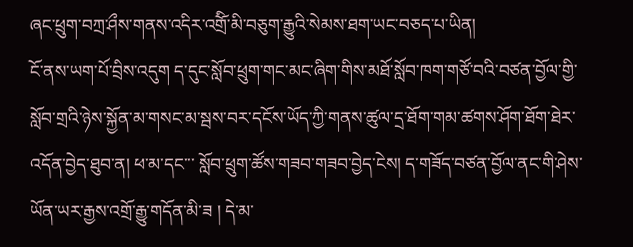ཞང་ཕྲུག་བཀྲ་ཤྀས་གནས་འདིར་འགྲོི་མི་བཅུག་རྒྱུའི་སེམས་ཐག་ཡང་བཅད་པ་ཡིན།
ངོ་ནས་ཡག་པོ་བྲིས་འདུག ད་དུང་སློབ་ཕྲུག་གང་མང་ཞིག་གིས་མཐོ་སློབ་ཁག་གཙོ་བའི་བཙན་བྱོལ་གྱི་སློབ་གྲའི་ཉེས་སྐྱོན་མ་གསང་མ་སྦས་བར་དངོས་ཡོད་ཀྱི་གནས་ཚུལ་དྲ་ཐོག་གམ་ཚགས་ཤོག་ཐོག་ཐེར་འདོན་བྱེད་ཐུབ་ན། ཕ་མ་དང་་་ སློབ་ཕྲུག་ཚོས་གཟབ་གཟབ་བྱེད་ངེས། ད་གཟོད་བཙན་བྱོལ་ནང་གི་ཤེས་ཡོན་ཡར་རྒྱས་འགྲོ་རྒྱུ་གདོན་མི་ཟ ། དེ་མ་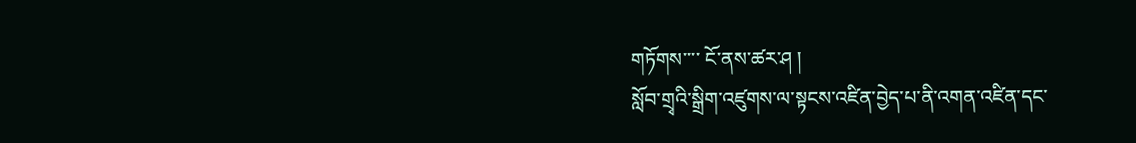གཏོགས་་་་ ངོ་ནས་ཚར་ཤ །
སློབ་གྲྭའི་སྒྲིག་འཛུགས་ལ་སྟངས་འཛིན་བྱེད་པ་ནི་འགན་འཛིན་དང་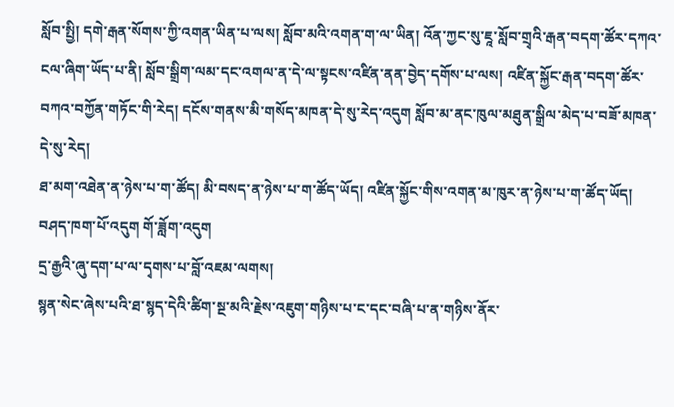སློབ་སྤྱི། དགེ་རྒན་སོགས་ཀྱི་འགན་ཡིན་པ་ལས། སློབ་མའི་འགན་ག་ལ་ཡིན། འོན་ཀྱང་སུ་ཇཱ་སློབ་གྲྭའི་རྒན་བདག་ཚོར་དཀའ་ངལ་ཞིག་ཡོད་པ་ནི། སློབ་སྒྲིག་ལམ་དང་འགལ་ན་དེ་ལ་སྟངས་འཛིན་ནན་བྱེད་དགོས་པ་ལས། འཛིན་སྐྱོང་རྒན་བདག་ཚོར་བཀའ་བཀྱོན་གཏོང་གི་རེད། དངོས་གནས་མི་གསོད་མཁན་དེ་སུ་རེད་འདུག སློབ་མ་ནང་ཁུལ་མཐུན་སྒྲིལ་མེད་པ་བཟོ་མཁན་དེ་སུ་རེད།
ཐ་མག་འཐེན་ན་ཉེས་པ་ག་ཚོད། མི་བསད་ན་ཉེས་པ་ག་ཚོད་ཡོད། འཛིན་སྐྱོང་གིས་འགན་མ་ཁུར་ན་ཉེས་པ་ག་ཚོད་ཡོད། བཤད་ཁག་པོ་འདུག གོ་ཟློག་འདུག
དྲ་རྒྱའི་ཞུ་དག་པ་ལ་དྭགས་པ་བློ་འཇམ་ལགས།
སྙན་སེང་ཞེས་པའི་ཐ་སྙད་དེའི་ཚིག་སྔ་མའི་རྗེས་འཇུག་གཉིས་པ་ང་དང་བཞི་པ་ན་གཉིས་ནོར་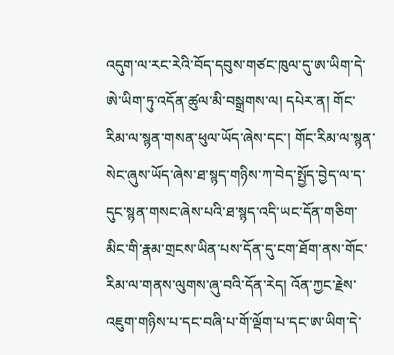འདུག་ལ་རང་རེའི་བོད་དབུས་གཙང་ཁུལ་དུ་ཨ་ཡིག་དེ་ཨེ་ཡིག་ཏུ་འདོན་ཚུལ་མི་བསྒྲགས་ལ། དཔེར་ན། གོང་རིམ་ལ་སྙན་གསན་ཕུལ་ཡོད་ཞེས་དང་། གོང་རིམ་ལ་སྙན་སེང་ཞུས་ཡོད་ཞེས་ཐ་སྙད་གཉིས་ཀ་བེད་སྤྱོད་བྱེད་ལ་ད་དུང་སྙན་གསང་ཞེས་པའི་ཐ་སྙད་འདི་ཡང་དོན་གཅིག་མིང་གི་རྣམ་གྲངས་ཡིན་པས་དོན་དུ་ངག་ཐོག་ནས་གོང་རིམ་ལ་གནས་ལུགས་ཞུ་བའི་དོན་རེད། འོན་ཀྱང་རྗེས་འཇུག་གཉིས་པ་དང་བཞི་པ་གོ་ལྡོག་པ་དང་ཨ་ཡིག་དེ་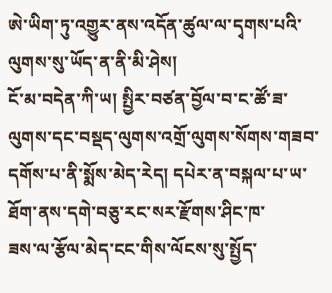ཨེ་ཡིག་ཏུ་འགྱུར་ནས་འདོན་ཚུལ་ལ་དྭགས་པའི་ལུགས་སུ་ཡོད་ན་ནི་མི་ཤེས།
ངོ་མ་བདེན་ཀི་ཡ། སྤྱིར་བཙན་བྱོལ་བ་ང་ཚོ་ཟ་ལུགས་དང་བསྡད་ལུགས་འགྲོ་ལུགས་སོགས་གཟབ་
དགོས་པ་ནི་སྨོས་མེད་རེད། དཔེར་ན་བསྐལ་པ་ཡ་ཐོག་ནས་དགེ་བཅུ་རང་སར་རྫོགས་ཤིང་ཁ་
ཟས་ལ་རྩོལ་མེད་ངང་གིས་ལོངས་སུ་སྤྱོད་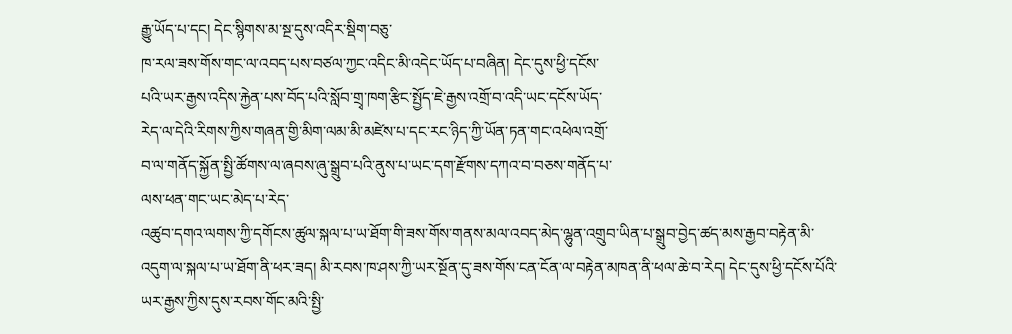རྒྱུ་ཡོད་པ་དང། དེང་སྙིགས་མ་སྔ་དུས་འདིར་སྡིག་བཅུ་
ཁ་རལ་ཟས་གོས་གང་ལ་འབད་པས་བཙལ་ཀྱང་འདིང་མི་འདེང་ཡོད་པ་བཞིན། དེང་དུས་ཕྱི་དངོས་
པའི་ཡར་རྒྱས་འདིས་རྐྱེན་པས་བོད་པའི་སློབ་གྲྭ་ཁག་རྩིང་སྤྱོད་ཇེ་རྒྱས་འགྲོ་བ་འདི་ཡང་དངོས་ཡོད་
རེད་ལ་དེའི་རིགས་ཀྱིས་གཞན་གྱི་མིག་ལམ་མི་མཛེས་པ་དང་རང་ཉིད་ཀྱི་ཡོན་ཏན་གང་འཕེལ་འགྲོ་
བ་ལ་གནོད་སྐྱོན་སྤྱི་ཚོགས་ལ་ཞབས་ཞུ་སྒྲུབ་པའི་ནུས་པ་ཡང་དག་རྫོགས་དཀའ་བ་བཅས་གནོད་པ་
ལས་ཕན་གང་ཡང་མེད་པ་རེད་
འཚུབ་དགའ་ལགས་ཀྱི་དགོངས་ཚུལ་སྐལ་པ་ཡ་ཐོག་གི་ཟས་གོས་གནས་མལ་འབད་མེད་ལྷུན་འགྲུབ་ཡིན་པ་སྒྲུབ་བྱེད་ཚད་མས་རྒྱབ་བརྟེན་མི་འདུག་ལ་སྐལ་པ་ཡ་ཐོག་ནི་ཕར་ཟད། མི་རབས་ཁ་ཤས་ཀྱི་ཡར་སྔོན་དུ་ཟས་གོས་ངན་ངོན་ལ་བརྟེན་མཁན་ནི་ཕལ་ཆེ་བ་རེད། དེང་དུས་ཕྱི་དངོས་པོའི་ཡར་རྒྱས་ཀྱིས་དུས་རབས་གོང་མའི་སྤྱི་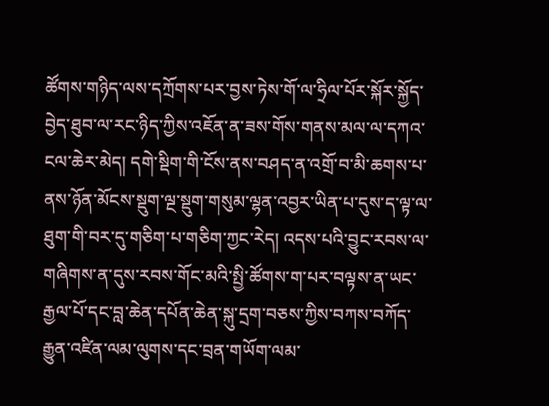ཚོགས་གཉིད་ལས་དཀྲོགས་པར་བྱས་ཏེས་གོ་ལ་ཧྲིལ་པོར་སྐོར་སྐྱོད་བྱེད་ཐུབ་ལ་རང་ཉིད་ཀྱིས་འཇོན་ན་ཟས་གོས་གནས་མལ་ལ་དཀའ་ངལ་ཆེར་མེད། དགེ་སྡིག་གི་ངོས་ནས་བཤད་ན་འགྲོ་བ་མི་ཆགས་པ་ནས་ཉོན་མོངས་སྡུག་ལྔ་སྡུག་གསུམ་ལྷན་འབྱར་ཡིན་པ་དུས་ད་ལྟ་ལ་ཐུག་གི་བར་དུ་གཅིག་པ་གཅིག་ཀྱང་རེད། འདས་པའི་བྱུང་རབས་ལ་གཞིགས་ན་དུས་རབས་གོང་མའི་སྤྱི་ཚོགས་ག་པར་བལྟས་ན་ཡང་རྒྱལ་པོ་དང་བླ་ཆེན་དཔོན་ཆེན་སྐུ་དྲག་བཅས་ཀྱིས་བཀས་བཀོད་རྒྱུན་འཛིན་ལམ་ལུགས་དང་བྲན་གཡོག་ལམ་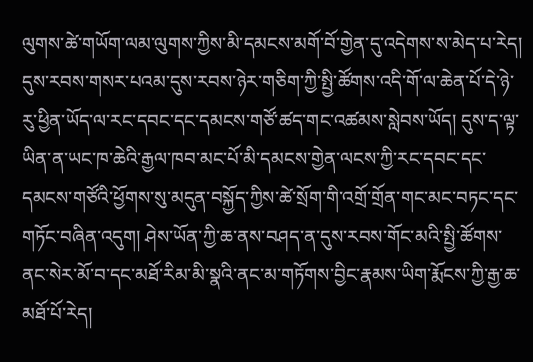ལུགས་ཚེ་གཡོག་ལམ་ལུགས་ཀྱིས་མི་དམངས་མགོ་བོ་གྱེན་དུ་འདེགས་ས་མེད་པ་རེད། དུས་རབས་གསར་པའམ་དུས་རབས་ཉེར་གཅིག་ཀྱི་སྤྱི་ཚོགས་འདི་གོ་ལ་ཆེན་པོ་དེ་ཉེ་རུ་ཕྱིན་ཡོད་ལ་རང་དབང་དང་དམངས་གཙོ་ཚད་གང་འཚམས་སླེབས་ཡོད། དུས་ད་ལྟ་ཡིན་ན་ཡང་ཁ་ཆེའི་རྒྱལ་ཁབ་མང་པོ་མི་དམངས་གྱེན་ལངས་ཀྱི་རང་དབང་དང་དམངས་གཙོའི་ཕྱོགས་སུ་མདུན་བསྐྱོད་ཀྱིས་ཚེ་སྲོག་གི་འགྲོ་གྲོན་གང་མང་བཏང་དང་གཏོང་བཞིན་འདུག། ཤེས་ཡོན་ཀྱི་ཆ་ནས་བཤད་ན་དུས་རབས་གོང་མའི་སྤྱི་ཚོགས་ནང་སེར་མོ་བ་དང་མཐོ་རིམ་མི་སྣའི་ནང་མ་གཏོགས་བྱིང་རྣམས་ཡིག་རྨོངས་ཀྱི་རྒྱ་ཆ་མཐོ་པོ་རེད།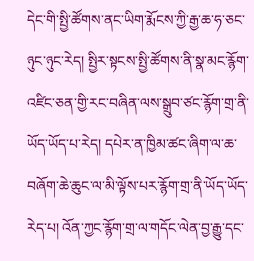དེང་གི་སྤྱི་ཚོགས་ནང་ཡིག་རྨོངས་ཀྱི་རྒྱ་ཆ་ཧ་ཅང་ཉུང་ཉུང་རེད། སྤྱིར་སྟངས་སྤྱི་ཚོགས་ནི་སྣ་མང་རྙོག་འཛིང་ཅན་གྱི་རང་བཞིན་ལས་སྒྲུབ་ཙང་རྙོག་གྲ་ནི་ཡོད་ཡོད་པ་རེད། དཔེར་ན་ཁྱིམ་ཚང་ཞིག་ལ་ཆ་བཞོག་ཆེ་ཆུང་ལ་མི་ལྟོས་པར་རྙོག་གྲ་ནི་ཡོད་ཡོད་རེད་པ། འོན་ཀྱང་རྙོག་གྲ་ལ་གདོང་ལེན་བྱ་རྒྱུ་དང་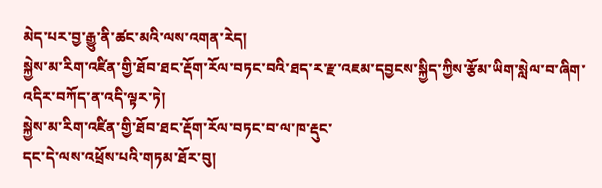མེད་པར་བྱ་རྒྱུ་ནི་ཚང་མའི་ལས་འགན་རེད།
སྐྱེས་མ་རིག་འཛིན་གྱི་ཐོབ་ཐང་རྡོག་རོལ་བཏང་བའི་ཐད་ར་རྫ་འཇམ་དབྱངས་སྐྱིད་ཀྱིས་རྩོམ་ཡིག་སླེལ་བ་ཞིག་འདིར་བཀོད་ན་འདི་ལྟར་ཏེ།
སྐྱེས་མ་རིག་འཛིན་གྱི་ཐོབ་ཐང་རྡོག་རོལ་བཏང་བ་ལ་ཁ་རྡུང་
དང་དེ་ལས་འཕྲོས་པའི་གཏམ་ཐོར་བུ།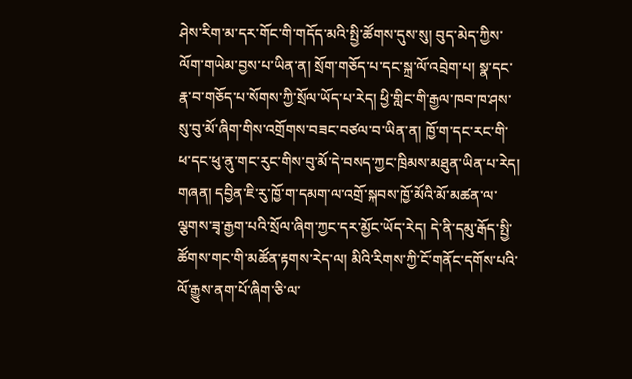ཤེས་རིག་མ་དར་གོང་གི་གདོད་མའི་སྤྱི་ཚོགས་དུས་སུ། བུད་མེད་ཀྱིས་ལོག་གཡེམ་བྱས་པ་ཡིན་ན། སྲོག་གཅོད་པ་དང་སྐྲ་ལོ་འབྲེག་པ། སྣ་དང་རྣ་བ་གཅོད་པ་སོགས་ཀྱི་སྲོལ་ཡོད་པ་རེད། ཕྱི་གླིང་གི་རྒྱལ་ཁབ་ཁ་ཤས་སུ་བུ་མོ་ཞིག་གིས་འགྲོགས་བཟང་བཙལ་བ་ཡིན་ན། ཁྱོ་ག་དང་རང་གི་ཕ་དང་ཕུ་ནུ་གང་རུང་གིས་བུ་མོ་དེ་བསད་ཀྱང་ཁྲིམས་མཐུན་ཡིན་པ་རེད། གཞན། དབྱིན་ཇི་རུ་ཁྱོ་ག་དམག་ལ་འགྲོ་སྐབས་ཁྱོ་མོའི་མོ་མཚན་ལ་ལྕགས་ཟྭ་རྒྱག་པའི་སྲོལ་ཞིག་ཀྱང་དར་མྱོང་ཡོད་རེད། དེ་ནི་དམུ་རྒོད་སྤྱི་ཚོགས་གང་གི་མཚོན་རྟགས་རེད་ལ། མིའི་རིགས་ཀྱི་ངོ་གནོང་དགོས་པའི་ལོ་རྒྱུས་ནག་པོ་ཞིག་ཅི་ལ་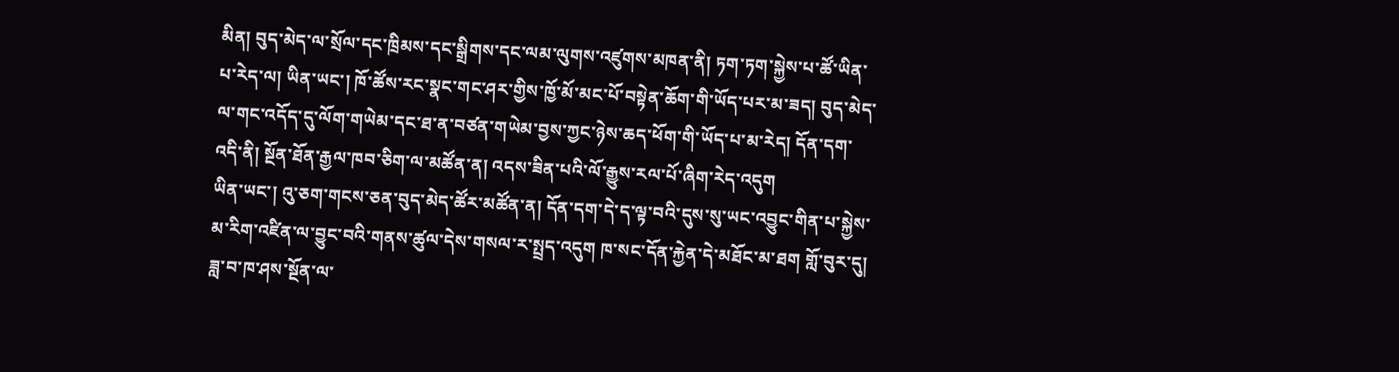མིན། བུད་མེད་ལ་སྲོལ་དང་ཁྲིམས་དང་སྒྲིགས་དང་ལམ་ལུགས་འཛུགས་མཁན་ནི། ཏག་ཏག་སྐྱེས་པ་ཚོ་ཡིན་པ་རེད་ལ། ཡིན་ཡང་། ཁོ་ཚོས་རང་སྣང་གང་ཤར་གྱིས་ཁྱོ་མོ་མང་པོ་བསྟེན་ཆོག་གི་ཡོད་པར་མ་ཟད། བུད་མེད་ལ་གང་འདོད་དུ་ལོག་གཡེམ་དང་ཐ་ན་བཙན་གཡེམ་བྱས་ཀྱང་ཉེས་ཆད་ཕོག་གི་ཡོད་པ་མ་རེད། དོན་དག་འདི་ནི། སྔོན་ཐོན་རྒྱལ་ཁབ་ཅིག་ལ་མཚོན་ན། འདས་ཟིན་པའི་ལོ་རྒྱུས་རལ་པོ་ཞིག་རེད་འདུག
ཡིན་ཡང་། འུ་ཅག་གངས་ཅན་བུད་མེད་ཚོར་མཚོན་ན། དོན་དག་དེ་ད་ལྟ་བའི་དུས་སུ་ཡང་འབྱུང་གིན་པ་སྐྱེས་མ་རིག་འཛིན་ལ་བྱུང་བའི་གནས་ཚུལ་དེས་གསལ་ར་སྤྲད་འདུག ཁ་སང་དོན་རྐྱེན་དེ་མཐོང་མ་ཐག གློ་བུར་དུ། ཟླ་བ་ཁ་ཤས་སྔོན་ལ་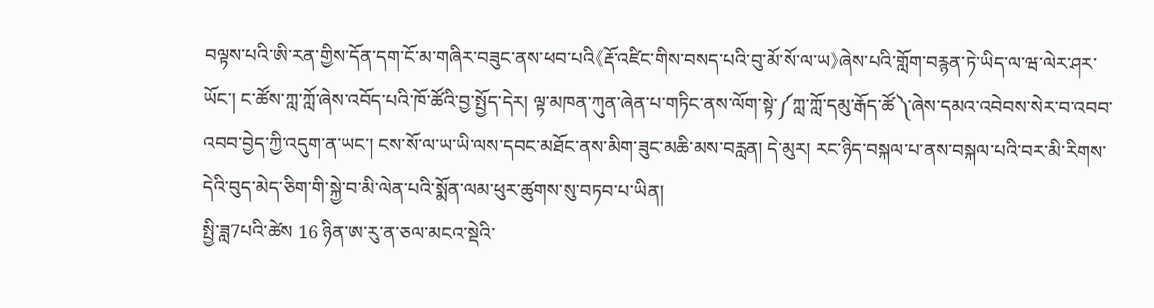བལྟས་པའི་ཨི་རན་གྱིས་དོན་དག་ངོ་མ་གཞིར་བཟུང་ནས་ཕབ་པའི《རྡོ་འཛིང་གིས་བསད་པའི་བུ་མོ་སོ་ལ་ཡ》ཞེས་པའི་གློག་བརྙན་ཏེ་ཡིད་ལ་ཝ་ལེར་ཤར་ཡོང་། ང་ཚོས་ཀླ་ཀློ་ཞེས་འབོད་པའི་ཁོ་ཚོའི་བྱ་སྤྱོད་དེར། ལྟ་མཁན་ཀུན་ཞེན་པ་གཏིང་ནས་ལོག་སྟེ་༼ཀླ་ཀློ་དམུ་རྒོད་ཚོ༽་ཞེས་དམའ་འབེབས་སེར་བ་འབབ་འབབ་བྱེད་ཀྱི་འདུག་ན་ཡང་། ངས་སོ་ལ་ཡ་ཡི་ལས་དབང་མཐོང་ནས་མིག་ཟུང་མཆི་མས་བརླན། དེ་མུར། རང་ཉིད་བསྐལ་པ་ནས་བསྐལ་པའི་བར་མི་རིགས་དེའི་བུད་མེད་ཅིག་གི་སྐྱེ་བ་མི་ལེན་པའི་སྨོན་ལམ་ཕུར་ཚུགས་སུ་བཏབ་པ་ཡིན།
སྤྱི་ཟླ7པའི་ཚེས 16 ཉིན་ཨ་རུ་ན་ཅལ་མངའ་སྡེའི་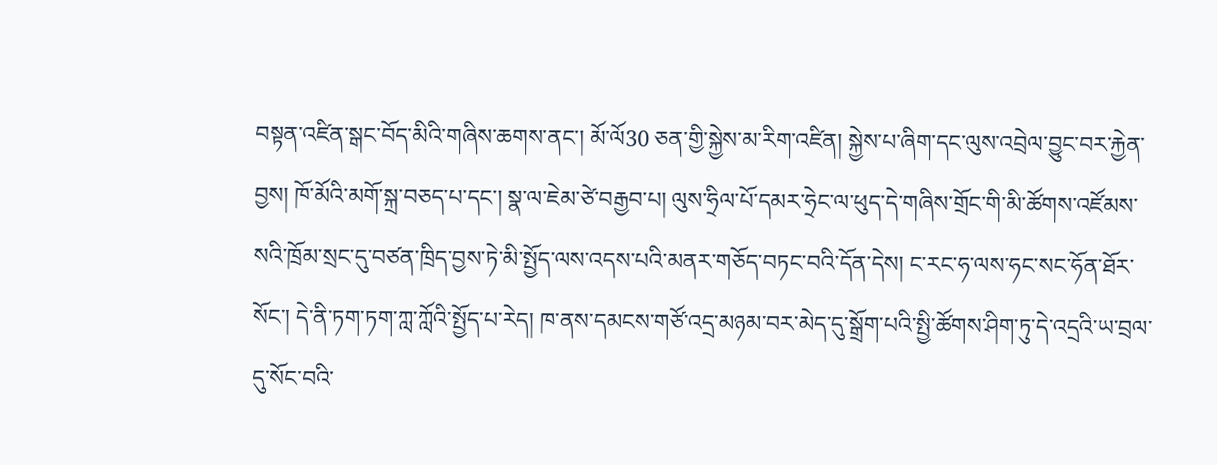བསྟན་འཛིན་སྒང་བོད་མིའི་གཞིས་ཆགས་ནང་། མོ་ལོ30 ཅན་གྱི་སྐྱེས་མ་རིག་འཛིན། སྐྱེས་པ་ཞིག་དང་ལུས་འབྲེལ་བྱུང་བར་རྐྱེན་བྱས། ཁོ་མོའི་མགོ་སྐྲ་བཅད་པ་དང་། སྣ་ལ་ཇེམ་ཙེ་བརྒྱབ་པ། ལུས་ཧྲིལ་པོ་དམར་ཧྲེང་ལ་ཕུད་དེ་གཞིས་གྲོང་གི་མི་ཚོགས་འཛོམས་སའི་ཁྲོམ་སྲང་དུ་བཙན་ཁྲིད་བྱས་ཏེ་མི་སྤྱོད་ལས་འདས་པའི་མནར་གཅོད་བཏང་བའི་དོན་དེས། ང་རང་ཧ་ལས་ཧང་སང་ཧོན་ཐོར་སོང་། དེ་ནི་ཏག་ཏག་ཀླ་ཀློའི་སྤྱོད་པ་རེད། ཁ་ནས་དམངས་གཙོ་འདྲ་མཉམ་བར་མེད་དུ་སྒྲོག་པའི་སྤྱི་ཚོགས་ཤིག་ཏུ་དེ་འདྲའི་ཡ་བྲལ་དུ་སོང་བའི་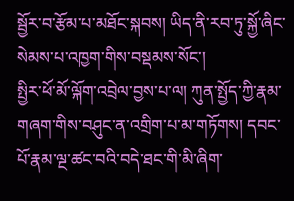སྦྱོར་བ་རྩོམ་པ་མཐོང་སྐབས། ཡིད་ནི་རབ་ཏུ་སྐྱོ་ཞིང་སེམས་པ་འཁྱག་གིས་བསྡམས་སོང་།
སྤྱིར་ཕོ་མོ་ལྐོག་འབྲེལ་བྱས་པ་ལ། ཀུན་སྤྱོད་ཀྱི་རྣམ་གཞག་གིས་བཤུང་ན་འགྲིག་པ་མ་གཏོགས། དབང་པོ་རྣམ་ལྔ་ཚང་བའི་བདེ་ཐང་གི་མི་ཞིག་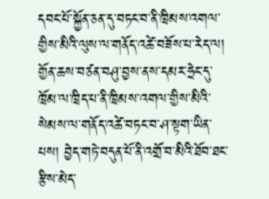དབང་པོ་སྐྱོན་ཅན་དུ་བཏང་བ་ནི་ཁྲིམས་འགལ་གྱིས་མིའི་ལུས་ལ་གནོད་འཚེ་བཟོས་པ་རེད་ལ། གྱོན་ཆས་བཙན་བཤུ་བྱས་ནས་དམར་ཧྲེང་དུ་ཁྲོམ་ལ་ཁྲིད་པ་ནི་ཁྲིམས་འགལ་གྱིས་མིའི་སེམས་ལ་གནོད་འཚེ་བཏང་བ་ཤ་སྟག་ཡིན་པས། བྱེད་གཏེ་བདུན་པོ་ནི་འགྲོ་བ་མིའི་ཐོབ་ཐང་རྩིས་མེད་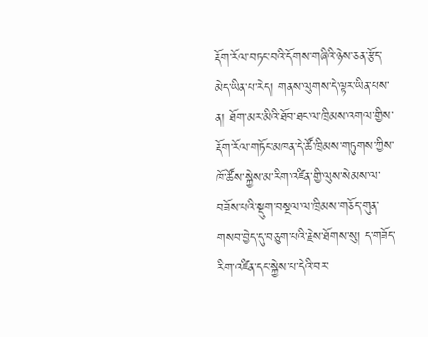རྡོག་རོལ་བཏང་བའི་དོགས་གཞིའི་ཉེས་ཅན་རྩོད་མེད་ཡིན་པ་རེད། གནས་ལུགས་དེ་ལྟར་ཡིན་པས་ན། ཐོག་མར་མིའི་ཐོབ་ཐང་ལ་ཁྲིམས་འགལ་གྱིས་རྡོག་རོལ་གཏོང་མཁན་དེ་ཚོ་ཁྲིམས་གཏུགས་ཀྱིས་ཁོ་ཚོས་སྐྱེས་མ་རིག་འཛིན་གྱི་ལུས་སེམས་ལ་བཟོས་པའི་སྡུག་བསྔལ་ལ་ཁྲིམས་གཅོད་གུན་གསབ་བྱེད་དུ་བཅུག་པའི་རྗེས་ཐོགས་སུ། ད་གཟོད་རིག་འཛིན་དང་སྐྱེས་པ་དེའི་བར་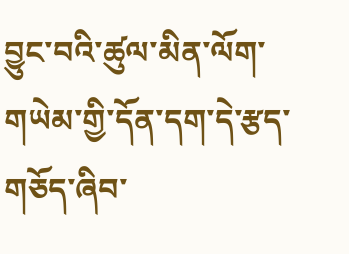བྱུང་བའི་ཚུལ་མིན་ལོག་གཡེམ་གྱི་དོན་དག་དེ་རྩད་གཅོད་ཞིབ་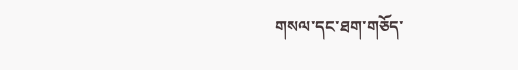གསལ་དང་ཐག་གཅོད་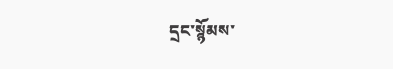དྲང་སྙོམས་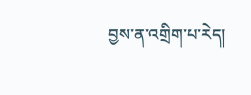བྱས་ན་འགྲིག་པ་རེད།